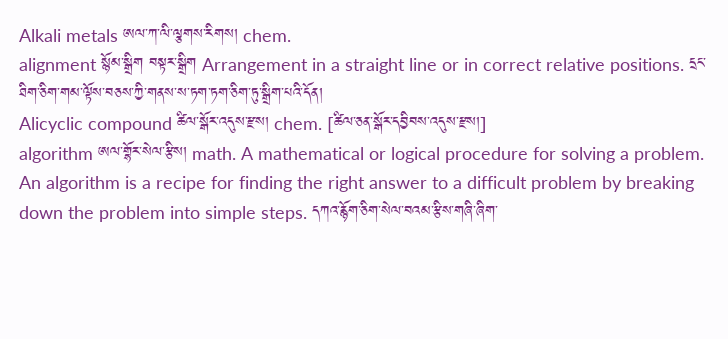Alkali metals ཨལ་ཀ་ལི་ལྕགས་རིགས། chem.
alignment སྙོམ་སྒྲིག བསྟར་སྒྲིག Arrangement in a straight line or in correct relative positions. དྲང་ཐིག་ཅིག་གམ་ལྟོས་བཅས་ཀྱི་གནས་ས་ཏག་ཏག་ཅིག་ཏུ་སྒྲིག་པའི་དོན།
Alicyclic compound ཚིལ་སྒོར་འདུས་རྫས། chem. [ཚིལ་ཅན་སྒོར་དབྱིབས་འདུས་རྫས།]
algorithm ཨལ་གྷོར་སེལ་རྩིས། math. A mathematical or logical procedure for solving a problem. An algorithm is a recipe for finding the right answer to a difficult problem by breaking down the problem into simple steps. དཀའ་རྙོག་ཅིག་སེལ་བའམ་རྩིས་གཞི་ཞིག་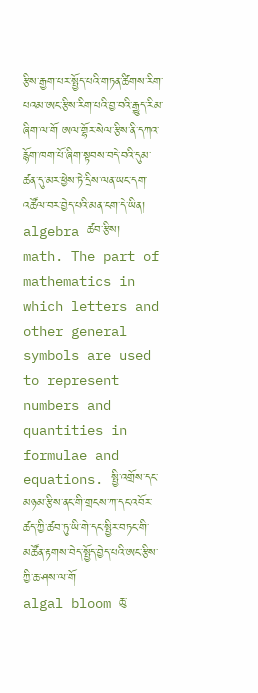རྩིས་རྒྱག་པར་སྤྱོད་པའི་གཏན་ཚིགས་རིག་པའམ་ཨང་རྩིས་རིག་པའི་བྱ་བའི་རྒྱུད་རིམ་ཞིག་ལ་གོ ཨལ་གྷོར་སེལ་རྩིས་ནི་དཀའ་རྙོག་ཁག་པོ་ཞིག་སྟབས་བདེ་བའི་དུམ་ཚན་དུ་མར་ཕྱེས་ཏེ་དྲིས་ལན་ཡང་དག་འཚོལ་བར་བྱེད་པའི་མན་ངག་དེ་ཡིན།
algebra ཚབ་རྩིས། math. The part of mathematics in which letters and other general symbols are used to represent numbers and quantities in formulae and equations. སྤྱི་འགྲོས་དང་མཉམ་རྩིས་ནང་གི་གྲངས་ཀ་དང་འབོར་ཚད་ཀྱི་ཚབ་ཏུ་ཡི་གེ་དང་སྤྱིར་བཏང་གི་མཚོན་རྟགས་བེད་སྤྱོད་བྱེད་པའི་ཨང་རྩིས་ཀྱི་ཆ་ཤས་ལ་གོ
algal bloom ཆུ་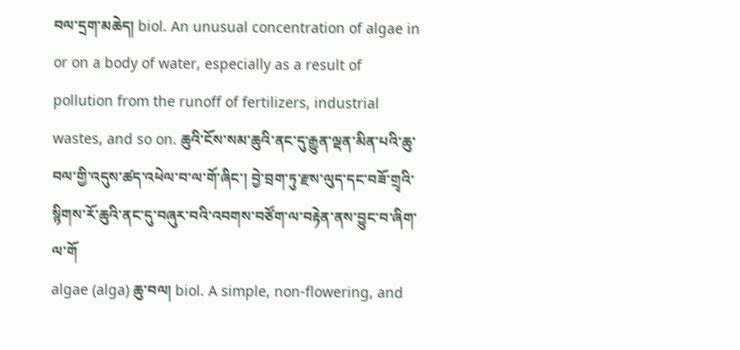བལ་དྲག་མཆེད། biol. An unusual concentration of algae in or on a body of water, especially as a result of pollution from the runoff of fertilizers, industrial wastes, and so on. ཆུའི་ངོས་སམ་ཆུའི་ནང་དུ་རྒྱུན་ལྡན་མིན་པའི་ཆུ་བལ་གྱི་འདུས་ཚད་འཕེལ་བ་ལ་གོ་ཞིང་། བྱེ་བྲག་ཏུ་རྫས་ལུད་དང་བཟོ་གྲྭའི་སྙིགས་རོ་ཆུའི་ནང་དུ་བཞུར་བའི་འབགས་བཙོག་ལ་བརྟེན་ནས་བྱུང་བ་ཞིག་ལ་གོ
algae (alga) ཆུ་བལ། biol. A simple, non-flowering, and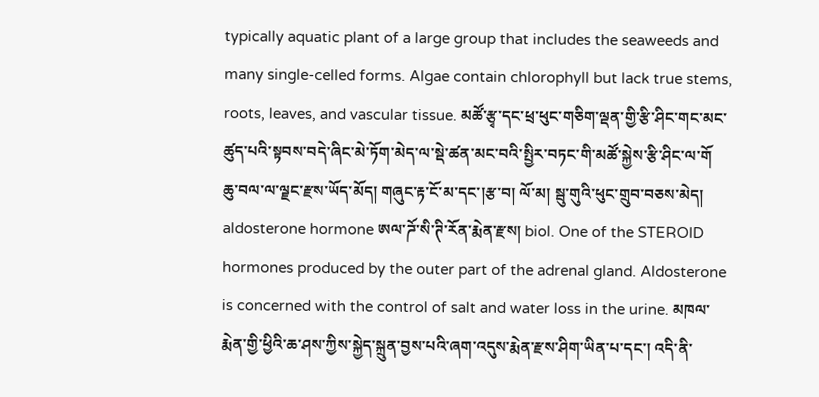typically aquatic plant of a large group that includes the seaweeds and many single-celled forms. Algae contain chlorophyll but lack true stems, roots, leaves, and vascular tissue. མཚོ་རྩྭ་དང་ཕྲ་ཕུང་གཅིག་ལྡན་གྱི་རྩི་ཤིང་གང་མང་ཚུད་པའི་སྟབས་བདེ་ཞིང་མེ་ཏོག་མེད་ལ་སྡེ་ཚན་མང་བའི་སྤྱིར་བཏང་གི་མཚོ་སྐྱེས་རྩི་ཤིང་ལ་གོ ཆུ་བལ་ལ་ལྗང་རྫས་ཡོད་མོད། གཞུང་རྟ་ངོ་མ་དང་།རྩ་བ། ལོ་མ། སྦུ་གུའི་ཕུང་གྲུབ་བཅས་མེད།
aldosterone hormone ཨལ་ཌོ་སི་ཊི་རོན་རྨེན་རྫས། biol. One of the STEROID hormones produced by the outer part of the adrenal gland. Aldosterone is concerned with the control of salt and water loss in the urine. མཁལ་རྨེན་གྱི་ཕྱིའི་ཆ་ཤས་ཀྱིས་སྐྱེད་སྐྲུན་བྱས་པའི་ཞག་འདུས་རྨེན་རྫས་ཤིག་ཡིན་པ་དང་། འདི་ནི་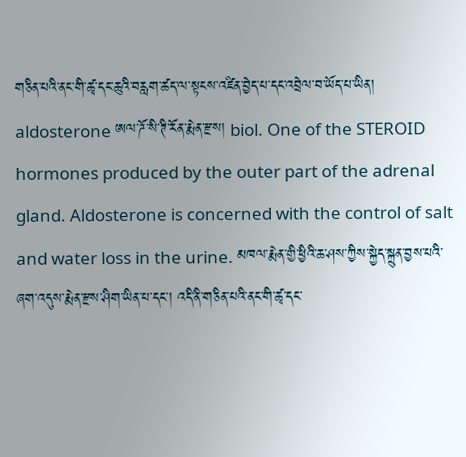གཅིན་པའི་ནང་གི་ཚྭ་དང་ཆུའི་བརླག་ཚད་ལ་སྟངས་འཛིན་བྱེད་པ་དང་འབྲེལ་བ་ཡོད་པ་ཡིན།
aldosterone ཨལ་ཌོ་སི་ཊི་རོན་རྨེན་རྫས། biol. One of the STEROID hormones produced by the outer part of the adrenal gland. Aldosterone is concerned with the control of salt and water loss in the urine. མཁལ་རྨེན་གྱི་ཕྱིའི་ཆ་ཤས་ཀྱིས་སྐྱེད་སྐྲུན་བྱས་པའི་ཞག་འདུས་རྨེན་རྫས་ཤིག་ཡིན་པ་དང་། འདི་ནི་གཅིན་པའི་ནང་གི་ཚྭ་དང་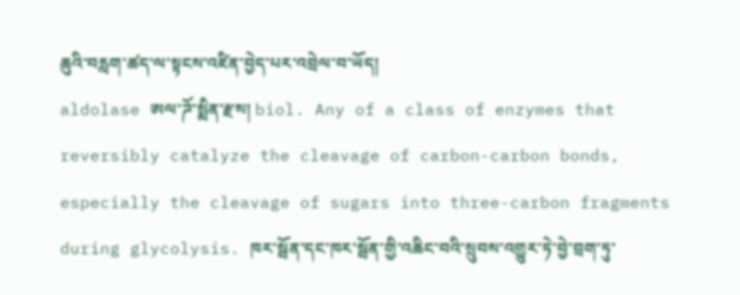ཆུའི་བརླག་ཚད་ལ་སྟངས་འཛིན་བྱེད་པར་འབྲེལ་བ་ཡོད།
aldolase ཨལ་ཌོ་སྨིན་རྫས། biol. Any of a class of enzymes that reversibly catalyze the cleavage of carbon-carbon bonds, especially the cleavage of sugars into three-carbon fragments during glycolysis. ཁར་སྦོན་དང་ཁར་སྦོན་གྱི་འཆིང་བའི་སྲུབས་འགྱུར་ཏེ་བྱེ་བྲག་ཏུ་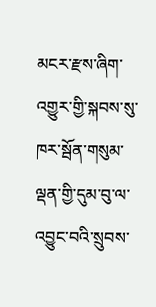མངར་རྫས་ཞིག་འགྱུར་གྱི་སྐབས་སུ་ཁར་སྦོན་གསུམ་ལྡན་གྱི་དུམ་བུ་ལ་འབྱུང་བའི་སྲུབས་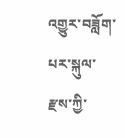འགྱུར་བཟློག་པར་སྐུལ་རྫས་ཀྱི་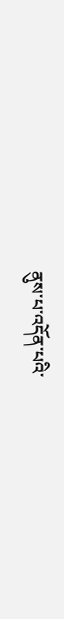ནུས་པ་འདོན་པའི་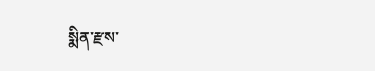སྨིན་རྫས་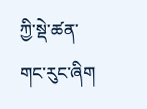ཀྱི་སྡེ་ཚན་གང་རུང་ཞིག